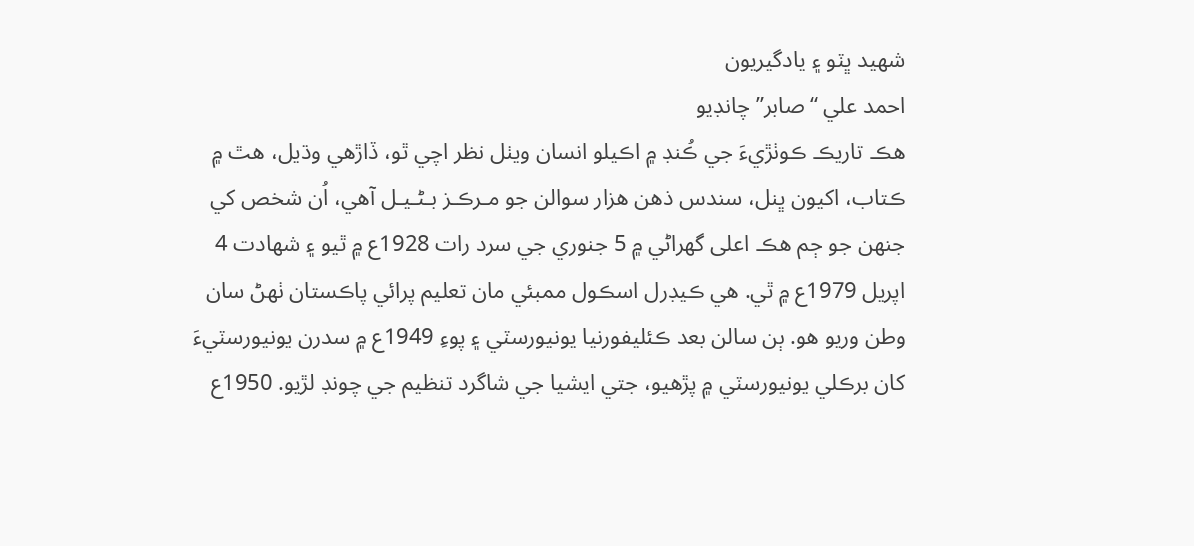شهيد ڀٽو ۽ يادگيريون
احمد علي “صابر” چانڊيو
هڪ تاريڪ ڪوٺڙيءَ جي ڪُنڊ ۾ اڪيلو انسان ويٺل نظر اچي ٿو، ڏاڙهي وڌيل، هٿ ۾ ڪتاب، اکيون ڀنل، سندس ذهن هزار سوالن جو مـرڪـز بـڻـيـل آهي، اُن شخص کي جنھن جو ڄم هڪ اعلى گهراڻي ۾ 5 جنوري جي سرد رات 1928ع ۾ ٿيو ۽ شھادت 4 اپريل 1979ع ۾ ٿي. هي ڪيڊرل اسڪول ممبئي مان تعليم پرائي پاڪستان ٺھڻ سان وطن وريو هو. ٻن سالن بعد ڪئليفورنيا يونيورسٽي ۽ پوءِ 1949ع ۾ سدرن يونيورسٽيءَ کان برڪلي يونيورسٽي ۾ پڙهيو، جتي ايشيا جي شاگرد تنظيم جي چونڊ لڙيو. 1950ع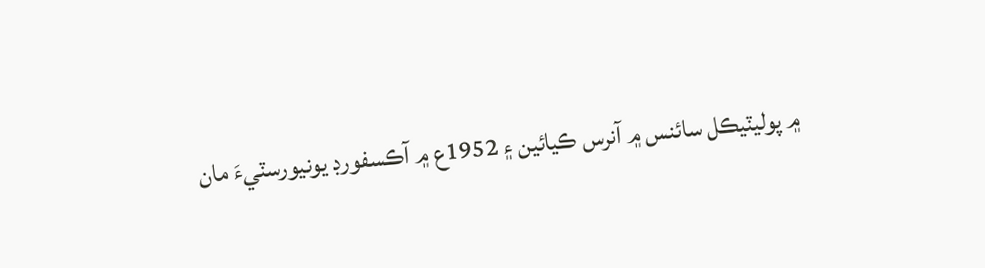۾ پوليٽيڪل سائنس ۾ آنرس ڪيائين ۽ 1952ع ۾ آڪسفورڊ يونيورسٽيءَ مان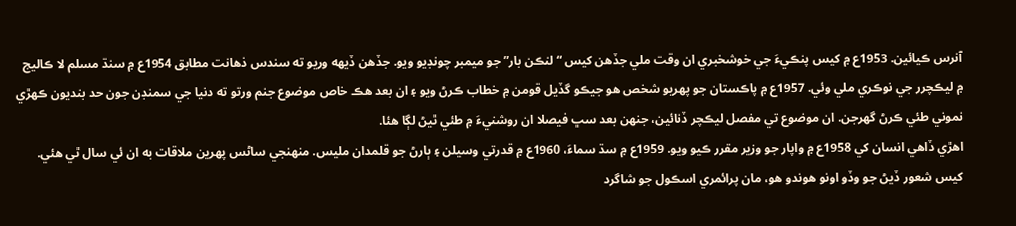آنرس ڪيائين. 1953ع ۾ کيس پنڪيءَ جي خوشخبري ان وقت ملي جڏهن کيس “لنڪن بار” جو ميمبر چونڊيو ويو. جڏهن ڏيھه وريو ته سندس ذهانت مطابق 1954ع ۾ سنڌ مسلم لا ڪاليج ۾ ليڪچرر جي نوڪري ملي وئي. 1957ع ۾ پاڪستان جو پھريو شخص هو جيڪو گڏيل قومن ۾ خطاب ڪرڻ ويو ۽ ان بعد هڪ خاص موضوع جنم ورتو ته دنيا جي سمنڊن جون حد بنديون ڪھڙي نموني طئي ڪرڻ گهرجن. ان موضوع تي مفصل ليڪچر ڏنائين، جنھن بعد سڀ فيصلا ان روشنيءَ ۾ طئي ٿيڻ لڳا هئا.
اهڙي ڏاهي انسان کي 1958ع ۾ واپار جو وزير مقرر ڪيو ويو. 1959ع ۾ سڌ سماءَ، 1960ع ۾ قدرتي وسيلن ۽ ٻارڻ جو قلمدان مليس. منھنجي ساڻس پھرين ملاقات به ان ئي سال ٿي هئي. کيس شعور ڏيڻ جو وڏو اونو هوندو هو، مان پرائمري اسڪول جو شاگرد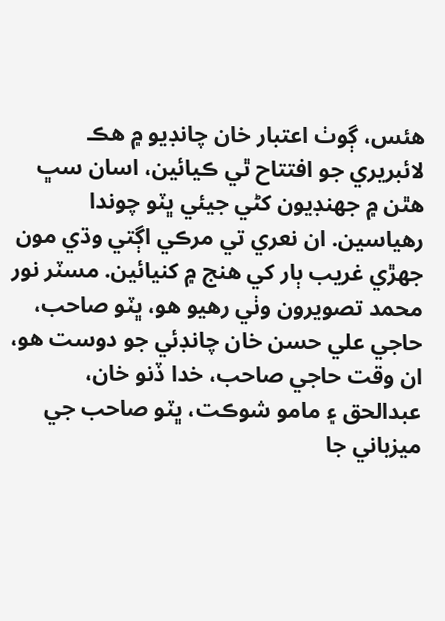هئس، ڳوٺ اعتبار خان چانڊيو ۾ هڪ لائبريري جو افتتاح ٿي ڪيائين، اسان سڀ هٿن ۾ جهنڊيون کڻي جيئي ڀٽو چوندا رهياسين. ان نعري تي مرڪي اڳتي وڌي مون جھڙي غريب ٻار کي هنج ۾ کنيائين. مسٽر نور محمد تصويرون وٺي رهيو هو، ڀٽو صاحب، حاجي علي حسن خان چانڊئي جو دوست هو، ان وقت حاجي صاحب، خدا ڏنو خان، عبدالحق ۽ مامو شوڪت، ڀٽو صاحب جي ميزباني جا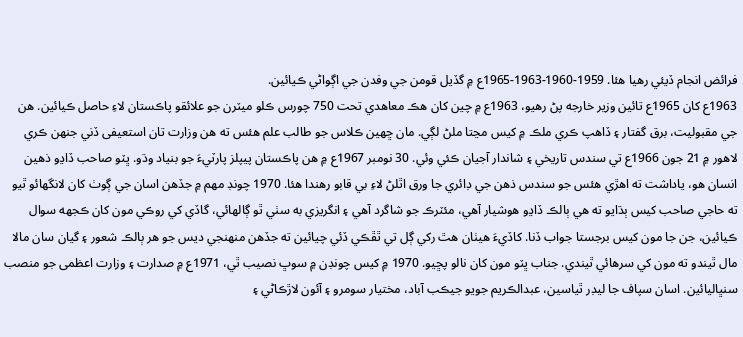فرائض انجام ڏيئي رهيا هئا. 1959-1960-1963-1965ع ۾ گڏيل قومن جي وفدن جي اڳواڻي ڪيائين.
1963ع کان 1965ع تائين وزير خارجه پڻ رهيو، 1963ع ۾ چين کان هڪ معاهدي تحت 750 چورس ڪلو ميٽرن جو علائقو پاڪستان لاءِ حاصل ڪيائين. هن جي مقبوليت، برق گفتار ۽ ڏاهپ ڪري ملڪ ۾ کيس مڃتا ملڻ لڳي. مان ڇھين ڪلاس جو طالب علم هئس ته هن وزارت تان استعيفى ڏني جنھن ڪري لاهور ۾ 21 جون 1966ع تي سندس تاريخي ۽ شاندار آجيان ڪئي وئي. 30 نومبر 1967ع ۾ هن پاڪستان پيپلز پارٽيءَ جو بنياد وڌو. ڀٽو صاحب ڏاڍو ذهين انسان هو، ياداشت ته اهڙي هئس جو سندس ذهن جي ڊائري جا ورق اٿلڻ لاءِ بي قابو رهندا هئا. 1970 چونڊ مھم ۾ جڏهن اسان جي ڳوٺ کان لانگهائو ٿيو ته حاجي صاحب کيس ٻڌايو ته هي ٻالڪ ڏاڍو هوشيار آهي، مئٽرڪ جو شاگرد آهي ۽ انگريزي به سٺي ٿو ڳالھائي، گاڏي کي روڪي مون کان ڪجهه سوال ڪيائين، جن جا مون کيس برجستا جواب ڏنا. کاڏيءَ هيٺان هٿ رکي ڳل تي ٿڦڪي ڏئي چيائين ته جڏهن منھنجي ديس جو هر ٻالڪ شعور ۽ گيان سان مالا مال ٿيندو ته مون کي سرهائي ٿيندي. جناب ڀٽو مون کان نالو پڇيو. 1970 ۾ کيس چونڊن ۾ سوڀ نصيب ٿي، 1971ع ۾ صدارت ۽ وزارت اعظمى جو منصب سنڀاليائين. اسان سپاف جا ليڊر ٿياسين، عبدالڪريم جويو جيڪب آباد، مختيار سومرو ۽ آئون لاڙڪاڻي ۽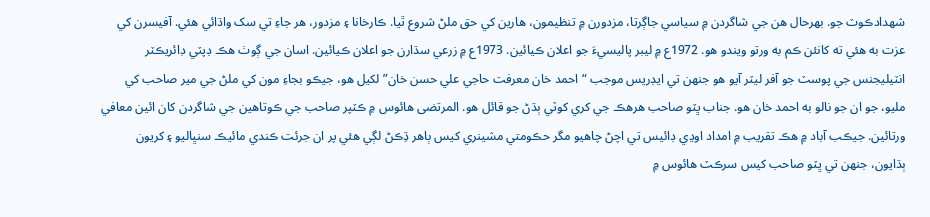شھدادڪوٽ جو. بهرحال هن جي شاگردن ۾ سياسي جاڳرتا، مزدورن ۾ تنظيمون، هارين کي حق ملڻ شروع ٿيا. ڪارخانا ۽ مزدور، هر جاءِ تي سک واڌائي هئي. آفيسرن کي عزت به هئي ته کانئن ڪم به ورتو ويندو هو. 1972ع ۾ ليبر پاليسيءَ جو اعلان ڪيائين. 1973ع ۾ زرعي سڌارن جو اعلان ڪيائين. اسان جي ڳوٺ هڪ ڊپٽي ڊائريڪٽر انٽيليجنس جي پوسٽ جو آفر ليٽر آيو هو جنھن تي ايڊريس موجب “احمد خان معرفت حاجي علي حسن خان” لکيل هو، جيڪو بجاءِ مون کي ملڻ جي مير صاحب کي مليو، جو ان جو نالو به احمد خان هو. جناب ڀٽو صاحب هرهڪ جي کري کوٽي ٻڌڻ جو قائل هو. المرتضى هائوس ۾ ڪٽپر صاحب جي ڪوتاهين جي شاگردن کان ائين معافي ورتائين. جيڪب آباد ۾ هڪ تقريب ۾ امداد اوڍي ڊائيس تي اچڻ چاهيو مگر حڪومتي مشينري کيس ٻاهر ڌِڪڻ لڳي هئي پر ان جرئت ڪندي مائيڪ سنڀاليو ۽ کريون ٻڌايون، جنھن تي ڀٽو صاحب کيس سرڪٽ هائوس ۾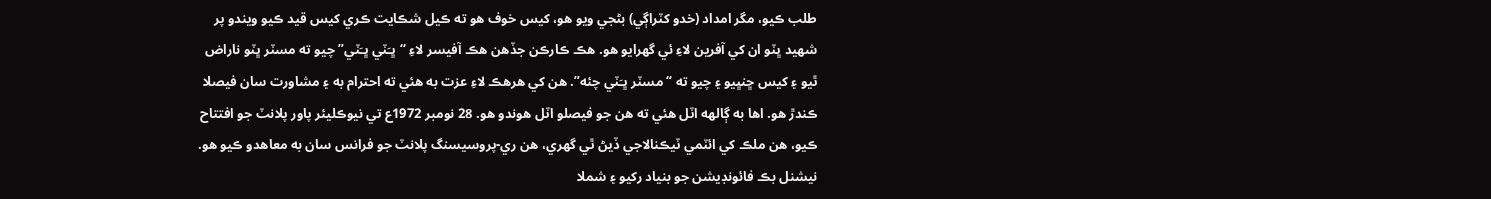طلب ڪيو، مگر امداد (خدو کٽراڳي) بڻجي ويو هو، کيس خوف هو ته ڪيل شڪايت ڪري کيس قيد ڪيو ويندو پر شھيد ڀٽو ان کي آفرين لاءِ ئي گهرايو هو. هڪ ڪارڪن جڏهن هڪ آفيسر لاءِ “ڀـَٽي ڀـَٽي” چيو ته مسٽر ڀٽو ناراض ٿيو ۽ کيس ڇنڀيو ۽ چيو ته “مسٽر ڀـَٽي چئه”. هن کي هرهڪ لاءِ عزت به هئي ته احترام به ۽ مشاورت سان فيصلا ڪندڙ هو. اها به ڳالهه اٽل هئي ته هن جو فيصلو اٽل هوندو هو. 28 نومبر 1972ع تي نيوڪليئر پاور پلانٽ جو افتتاح ڪيو، هن ملڪ کي ائٽمي ٽيڪنالاجي ڏيڻ ٿي گهري، هن ري-پروسيسنگ پلانٽ جو فرانس سان به معاهدو ڪيو هو. نيشنل بڪ فائونڊيشن جو بنياد رکيو ۽ شملا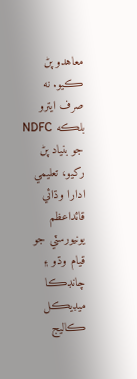معاهدو پڻ ڪيو. نه صرف ايترو بلڪه NDFC جو بنياد پڻ رکيو، تعليمي ادارا وڌائي قائداعظم يونيورسٽي جو قيام وڌو ۽ چانڊڪا ميڊيڪل ڪاليج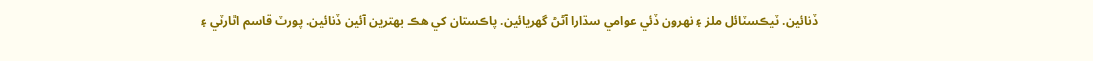ڏنائين. ٽيڪسٽائل ملز ۽ نھرون ڏئي عوامي سڌارا آڻڻ گهريائين. پاڪستان کي هڪ بھترين آئين ڏنائين. پورٽ قاسم اٿارٽي ۽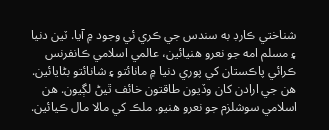شناختي ڪارڊ به سندس جي ڪري ئي وجود ۾ آيا. ٽين دنيا ۽ مسلم امه جو نعرو هنيائين، عالمي اسلامي ڪانفرنس ڪرائي پاڪستان کي پوري دنيا ۾ مانائتو ۽ شانائتو بڻايائين. هن جي ارادن کان وڏيون طاقتون خائف ٿيڻ لڳيون. هن اسلامي سوشلزم جو نعرو هنيو. ملڪ کي مالا مال ڪيائين.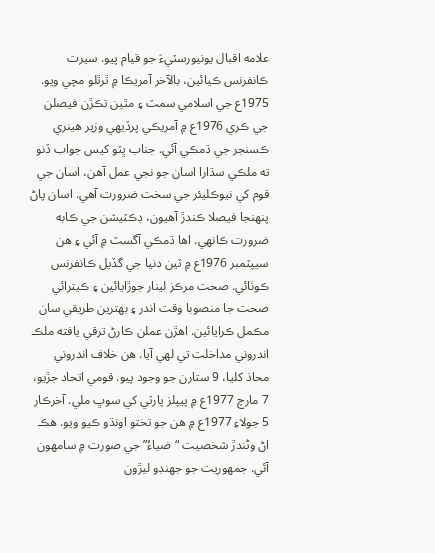علامه اقبال يونيورسٽيءَ جو قيام پيو. سيرت ڪانفرنس ڪيائين، بالآخر آمريڪا ۾ ٿرٿلو مچي ويو. 1975ع جي اسلامي سمٽ ۽ مٿين تڪڙن فيصلن جي ڪري 1976ع ۾ آمريڪي پرڏيھي وزير هينري ڪسنجر جي ڌمڪي آئي. جناب ڀٽو کيس جواب ڏنو ته ملڪي سڌارا اسان جو نجي عمل آهن، اسان جي قوم کي نيوڪليئر جي سخت ضرورت آهي. اسان پاڻ پنھنجا فيصلا ڪندڙ آهيون، ڊڪٽيشن جي ڪابه ضرورت ڪانھي. اها ڌمڪي آگسٽ ۾ آئي ۽ هن سيپٽمبر 1976ع ۾ ٽين دنيا جي گڏيل ڪانفرنس ڪوٺائي. صحت مرڪز لينار جوڙايائين ۽ ڪيترائي صحت جا منصوبا وقت اندر ۽ بھترين طريقي سان مڪمل ڪرايائين. اهڙن عملن ڪارڻ ترقي يافته ملڪ اندروني مداخلت تي لھي آيا. هن خلاف اندروني محاذ کليا، 9 ستارن جو وجود پيو. قومي اتحاد جڙيو، 7 مارچ 1977ع ۾ پيپلز پارٽي کي سوڀ ملي. آخرڪار 5 جولاءِ 1977ع ۾ هن جو تختو اونڌو ڪيو ويو. هڪ اڻ وڻندڙ شخصيت “ضياءُ” جي صورت ۾ سامھون آئي. جمھوريت جو جهنڊو ليڙون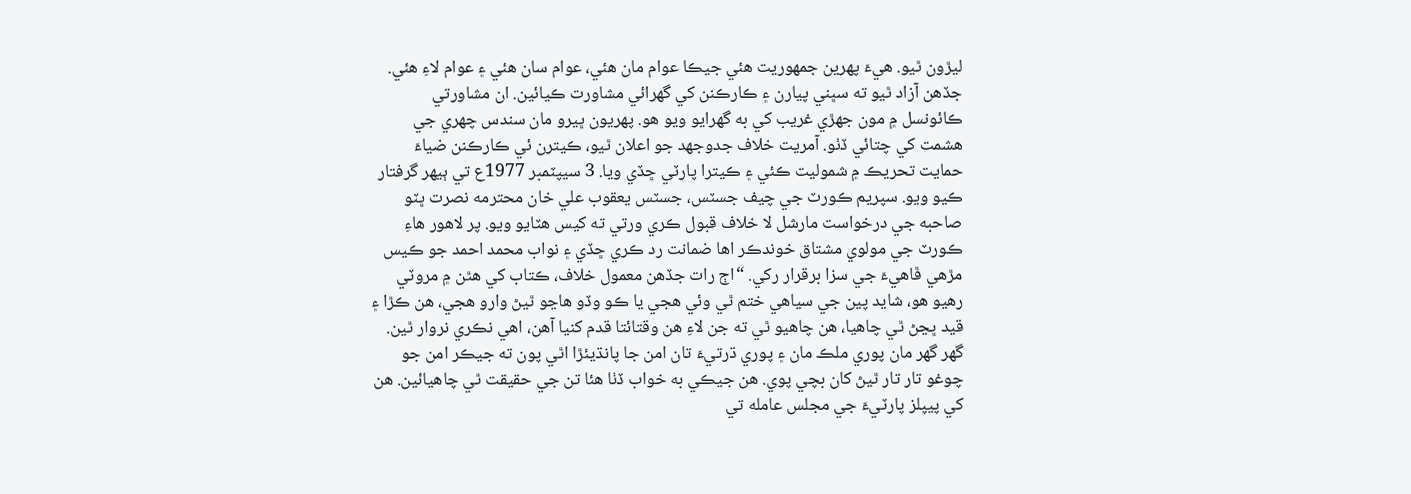ليڙون ٿيو. هيءَ پھرين جمھوريت هئي جيڪا عوام مان هئي، عوام سان هئي ۽ عوام لاءِ هئي. جڏهن آزاد ٿيو ته سڀني پيارن ۽ ڪارڪنن کي گهرائي مشاورت ڪيائين. ان مشاورتي ڪائونسل ۾ مون جھڙي غريب کي به گهرايو ويو هو. پھريون ڀيرو مان سندس چھري جي هشمت کي چتائي ڏٺو. آمريت خلاف جدوجھد جو اعلان ٿيو، ڪيترن ئي ڪارڪنن ضياءَ حمايت تحريڪ ۾ شموليت ڪئي ۽ ڪيترا پارٽي ڇڏي ويا. 3 سيپٽمبر 1977ع تي ٻيھر گرفتار ڪيو ويو. سپريم ڪورٽ جي چيف جسٽس، جسٽس يعقوب علي خان محترمه نصرت ڀٽو صاحبه جي درخواست مارشل لا خلاف قبول ڪري ورتي ته کيس هٽايو ويو. پر لاهور هاءِ ڪورٽ جي مولوي مشتاق خوندڪر اها ضمانت رد ڪري ڇڏي ۽ نواب محمد احمد جو ڪيس مڙهي ڦاهيءَ جي سزا برقرار رکي. “اڄ رات جڏهن معمول خلاف، ڪتاب کي هٿن ۾ مروٽي رهيو هو، شايد پين جي سياهي ختم ٿي وئي هجي يا ڪو وڏو هاڃو ٿيڻ وارو هجي، هن ڪڙا ۽ قيد ڀڃڻ ٿي چاهيا، هن چاهيو ٿي ته جن لاءِ هن وقتائتا قدم کنيا آهن، اهي نڪري نروار ٿين. گهر گهر مان پوري ملڪ مان ۽ پوري ڌرتيءَ تان امن جا پانڌيئڙا اٿي پون ته جيڪر امن جو چوغو تار تار ٿيڻ کان بچي پوي. هن جيڪي به خواب ڏٺا هئا تن جي حقيقت ٿي چاهيائين. هن کي پيپلز پارٽيءَ جي مجلس عامله تي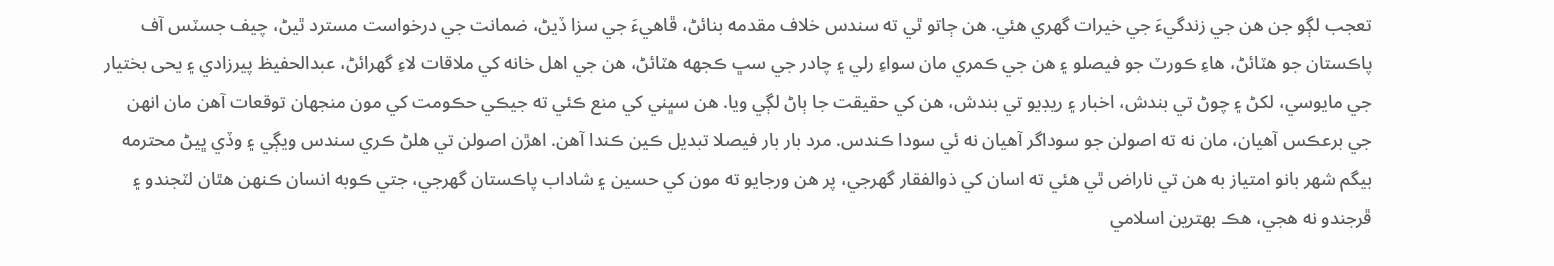تعجب لڳو جن هن جي زندگيءَ جي خيرات گهري هئي. هن ڄاتو ٿي ته سندس خلاف مقدمه بنائڻ، ڦاهيءَ جي سزا ڏيڻ، ضمانت جي درخواست مسترد ٿيڻ، چيف جسٽس آف پاڪستان جو هٽائڻ، هاءِ ڪورٽ جو فيصلو ۽ هن جي ڪمري مان سواءِ رلي ۽ چادر جي سڀ ڪجهه هٽائڻ، هن جي اهل خانه کي ملاقات لاءِ گهرائڻ، عبدالحفيظ پيرزادي ۽ يحى بختيار جي مايوسي، لکڻ ۽ چوڻ تي بندش، اخبار ۽ ريڊيو تي بندش، هن کي حقيقت جا ٻاڻ لڳي ويا. هن سڀني کي منع ڪئي ته جيڪي حڪومت کي مون منجهان توقعات آهن مان انھن جي برعڪس آهيان، مان نه ته اصولن جو سوداگر آهيان نه ئي سودا ڪندس. مرد بار بار فيصلا تبديل ڪين ڪندا آهن. اهڙن اصولن تي هلڻ ڪري سندس ويڳي ۽ وڏي ڀيڻ محترمه بيگم شھر بانو امتياز به هن تي ناراض ٿي هئي ته اسان کي ذوالفقار گهرجي، پر هن ورجايو ته مون کي حسين ۽ شاداب پاڪستان گهرجي، جتي ڪوبه انسان ڪنھن هٿان لٽجندو ۽ ڦرجندو نه هجي، هڪ بھترين اسلامي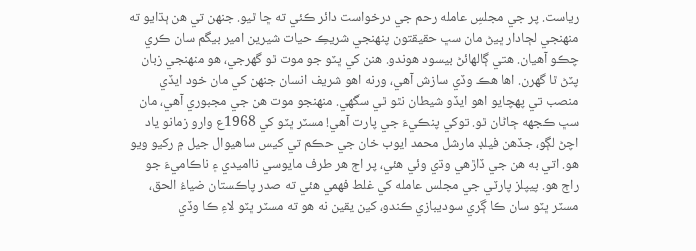رياست. پر جي مجلسِ عامله رحم جي درخواست دائر ڪئي ته ڇا ٿيو. جنھن تي هن ٻڌايو ته منھنجي لڄادار ڀيڻ مان سڀ حقيقتون پنھنجي شريڪِ حيات شيرين امير بيگم سان ڪري چڪو آهيان. هتي ڳالھائڻ بيسود هوندو. هنن کي ڀٽو جو موت ٿو گهرجي، هو منھنجي زبان پٽڻ ٿا گهرن. اها هڪ وڏي سازش آهي، ورنه اهو شريف انسان جنھن کي مان خود ايڏي منصب تي پھچايو اهو ايڏو شيطان نٿو ٿي سگهي. منھنجو موت هن جي مجبوري آهي، مان سڀ ڪجهه ڄاڻان ٿو. توکي پنڪيءَ جي پارت آهي! مسٽر ڀٽو کي 1968ع وارو زمانو ياد اچڻ لڳو، جڏهن فيلڊ مارشل محمد ايوب خان جي حڪم تي کيس ساهيوال جيل ۾ رکيو ويو هو. اتي به هن جي ڏاڙهي وڌي وئي هئي، پر اڄ هر طرف مايوسي نااميدي ۽ ناڪاميءَ جو راڄ هو. پيپلز پارٽي جي مجلس عامله کي غلط فھمي هئي ته صدر پاڪستان ضياءُ الحق، مسٽر ڀٽو سان ڪا ڳري سوديبازي ڪندو، کين يقين نه هو ته مسٽر ڀٽو لاءِ ڪا وڏي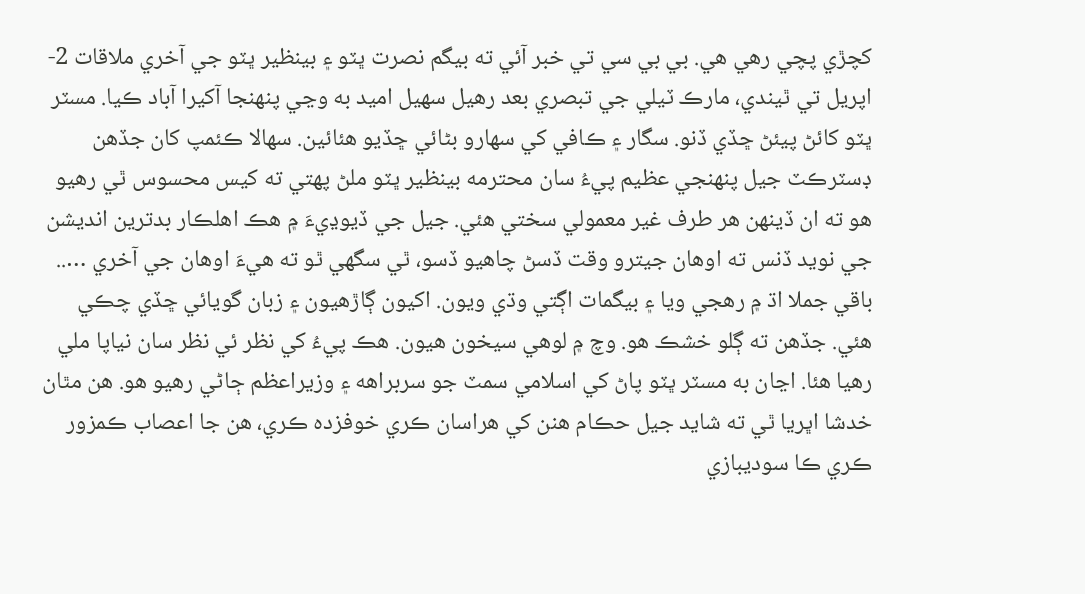کچڙي پچي رهي هي. بي بي سي تي خبر آئي ته بيگم نصرت ڀٽو ۽ بينظير ڀٽو جي آخري ملاقات 2-اپريل تي ٿيندي، مارڪ ٽيلي جي تبصري بعد رهيل سھيل اميد به وڃي پنھنجا آکيرا آباد ڪيا. مسٽر ڀٽو کائڻ پيئڻ ڇڏي ڏنو. سگار ۽ ڪافي کي سھارو بڻائي ڇڏيو هئائين. سھالا ڪئمپ کان جڏهن ڊسٽرڪٽ جيل پنھنجي عظيم پيءُ سان محترمه بينظير ڀٽو ملڻ پھتي ته کيس محسوس ٿي رهيو هو ته ان ڏينهن هر طرف غير معمولي سختي هئي. جيل جي ڏيوڍيءَ ۾ هڪ اهلڪار بدترين انديشن جي نويد ڏنس ته اوهان جيترو وقت ڏسڻ چاهيو ڏسو، ٿي سگهي ٿو ته هيءَ اوهان جي آخري ….. باقي جملا اڌ ۾ رهجي ويا ۽ بيگمات اڳتي وڌي ويون. اکيون ڳاڙهيون ۽ زبان گويائي ڇڏي چڪي هئي. جڏهن ته ڳلو خشڪ هو. وچ ۾ لوهي سيخون هيون. هڪ پيءُ کي نظر ئي نظر سان نياپا ملي رهيا هئا. اڃان به مسٽر ڀٽو پاڻ کي اسلامي سمٽ جو سربراهه ۽ وزيراعظم ڄاڻي رهيو هو. هن مٿان خدشا اڀريا ٿي ته شايد جيل حڪام هنن کي هراسان ڪري خوفزده ڪري، هن جا اعصاب ڪمزور ڪري ڪا سوديبازي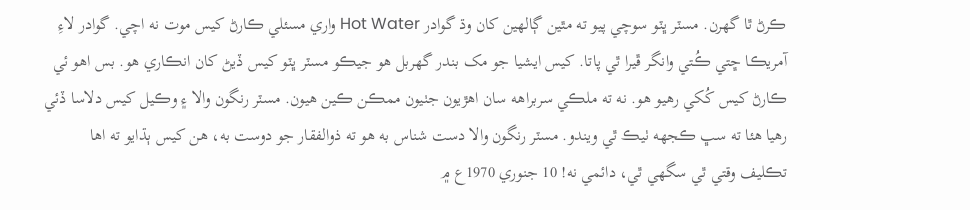ڪرڻ ٿا گهرن. مسٽر ڀٽو سوچي پيو ته مٿين ڳالھين کان وڌ گوادر Hot Water واري مسئلي ڪارڻ کيس موت نه اچي. گوادر لاءِ آمريڪا ڇتي ڪُتي وانگر ڦيرا ٿي پاتا. کيس ايشيا جو مک بندر گهربل هو جيڪو مسٽر ڀٽو کيس ڏيڻ کان انڪاري هو. بس اهو ئي ڪارڻ کيس کُکي رهيو هو. نه ته ملڪي سربراهه سان اهڙيون جٺيون ممڪن ڪين هيون. مسٽر رنگون والا ۽ وڪيل کيس دلاسا ڏئي رهيا هئا ته سڀ ڪجهه ٺيڪ ٿي ويندو. مسٽر رنگون والا دست شناس به هو ته ذوالفقار جو دوست به، هن کيس ٻڌايو ته اها تڪليف وقتي ٿي سگهي ٿي، دائمي نه! 10 جنوري 1970ع ۾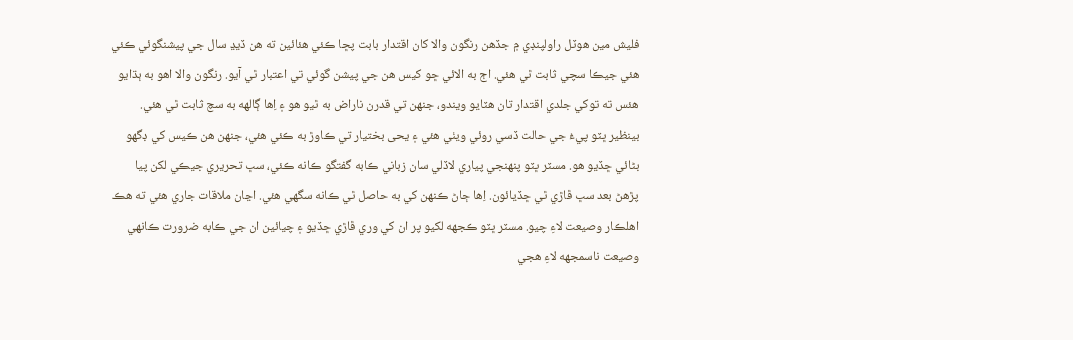فليش مين هوٽل راولپنڊي ۾ جڏهن رنگون والا کان اقتدار بابت پڇا ڪئي هئائين ته هن ڏيڍ سال جي پيشنگوئي ڪئي هئي جيڪا سچي ثابت ٿي هئي. اڄ به الائي ڇو کيس هن جي پيشن گوئي تي اعتبار ٿي آيو. رنگون والا اهو به ٻڌايو هئس ته توکي جلدي اقتدار تان هٽايو ويندو، جنھن تي قدرن ناراض به ٿيو هو ۽ اِها ڳالهه به سچ ثابت ٿي هئي. بينظير ڀٽو پيءُ جي حالت ڏسي روئي ويٺي هئي ۽ يحى بختيار تي ڪاوڙ به ڪئي هئي، جنھن هن ڪيس کي ڊگهو بڻائي ڇڏيو هو. مسٽر ڀٽو پنھنجي پياري لاڏلي سان زباني ڪابه گفتگو ڪانه ڪئي، سڀ تحريري جيڪي لکن پيا پڙهڻ بعد سڀ ڦاڙي ٿي ڇڏيائون. اِها ڄاڻ ڪنھن کي به حاصل ٿي ڪانه سگهي هئي. اڃان ملاقات جاري هئي ته هڪ اهلڪار وصيعت لاءِ چيو. مسٽر ڀٽو ڪجهه لکيو پر ان کي وري ڦاڙي ڇڏيو ۽ چيائين ان جي ڪابه ضرورت ڪانھي وصيعت ناسمجهه لاءِ هجي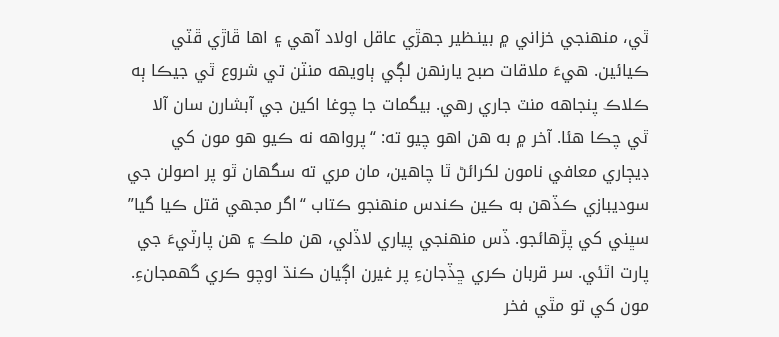ٿي، منهنجي خزاني ۾ بينـظير جهڙي عاقل اولاد آهي ۽ اها ڦاڙي ڦٽي ڪيائين. هيءَ ملاقات صبح يارنھن لڳي ٻاويھه منٽن تي شروع ٿي جيڪا ٻه ڪلاڪ پنجاهه منٽ جاري رهي. بيگمات جا چوغا اکين جي آبشارن سان آلا ٿي چڪا هئا. آخر ۾ به هن اهو چيو ته: “پرواهه نه ڪيو هو مون کي ڊيڄاري معافي نامون لکرائڻ ٿا چاهين، مان مري ته سگهان ٿو پر اصولن جي سوديبازي ڪڏهن به ڪين ڪندس منھنجو ڪتاب “اگر مجھي قتل ڪيا گيا” سڀني کي پڙهائجو. ڏس منھنجي پياري لاڏلي، هن ملڪ ۽ هن پارٽيءَ جي پارت اٿئي. سر قربان ڪري ڇڏجانءِ پر غيرن اڳيان ڪنڌ اوچو ڪري گهمجانءِ. مون کي تو مٿي فخر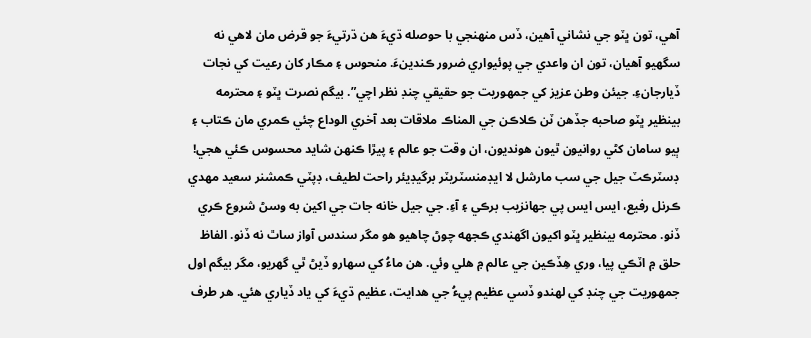آهي، تون ڀٽو جي نشاني آهين، ڏس منھنجي با حوصله ڌيءَ هن ڌرتيءَ جو قرض مان لاهي نه سگهيو آهيان، تون ان واعدي جي پوئيواري ضرور ڪندينءَ. منحوس ۽ مڪار کان رعيت کي نجات ڏيارجانءِ. جيئن وطن عزيز کي جمھوريت جو حقيقي چنڊ نظر اچي”. بيگم نصرت ڀٽو ۽ محترمه بينظير ڀٽو صاحبه جڏهن ٽن ڪلاڪن جي المناڪ ملاقات بعد آخري الوداع چئي ڪمري مان ڪتاب ۽ ٻيو سامان کڻي روانيون ٿيون هونديون، ان وقت جو عالم ۽ پيڙا ڪنھن شايد محسوس ڪئي هجي! ڊسٽرڪٽ جيل جي سب مارشل لا ايڊمنسٽريٽر برگيڊيئر راحت لطيف، ڊپٽي ڪمشنر سعيد مھدي ڪرنل رفيع، ايس ايس پي جھانزيب برڪي ۽ آءِ. جي جيل خانه جات جي اکين به وسڻ شروع ڪري ڏنو. محترمه بينظير ڀٽو اکيون اگهندي ڪجهه چوڻ چاهيو هو مگر سندس آواز ساٿ نه ڏنو. الفاظ حلق ۾ اٽڪي پيا، وري هِڏڪين جي عالم ۾ هلي وئي. هن ماءُ کي سھارو ڏيڻ ٿي گهريو، مگر بيگم اول جمھوريت جي چنڊ کي لھندو ڏسي عظيم پيءُ جي هدايت، عظيم ڌيءَ کي ياد ڏياري هئي. هر طرف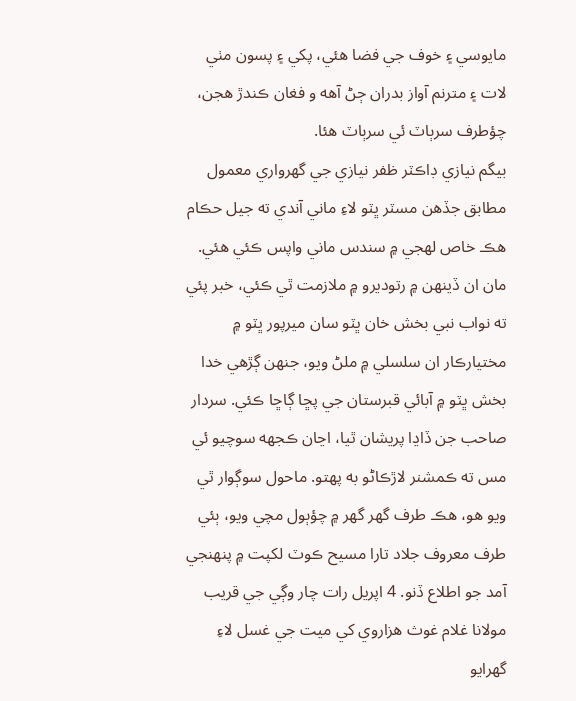مايوسي ۽ خوف جي فضا هئي، پکي ۽ پسون مٺي لات ۽ مترنم آواز بدران ڄڻ آهه و فغان ڪندڙ هجن، چؤطرف سرٻاٽ ئي سرٻاٽ هئا.
بيگم نيازي ڊاڪٽر ظفر نيازي جي گهرواري معمول مطابق جڏهن مسٽر ڀٽو لاءِ ماني آندي ته جيل حڪام هڪ خاص لھجي ۾ سندس ماني واپس ڪئي هئي. مان ان ڏينھن ۾ رتوديرو ۾ ملازمت ٿي ڪئي، خبر پئي ته نواب نبي بخش خان ڀٽو سان ميرپور ڀٽو ۾ مختيارڪار ان سلسلي ۾ ملڻ ويو، جنھن ڳڙهي خدا بخش ڀٽو ۾ آبائي قبرستان جي پڇا ڳاڇا ڪئي. سردار صاحب جن ڏاڍا پريشان ٿيا، اڃان ڪجهه سوچيو ئي مس ته ڪمشنر لاڙڪاڻو به پھتو. ماحول سوڳوار ٿي ويو هو، هڪ طرف گهر گهر ۾ چؤٻول مچي ويو، ٻئي طرف معروف جلاد تارا مسيح ڪوٽ لکپت ۾ پنھنجي آمد جو اطلاع ڏنو. 4 اپريل رات چار وڳي جي قريب مولانا غلام غوث هزاروي کي ميت جي غسل لاءِ گهرايو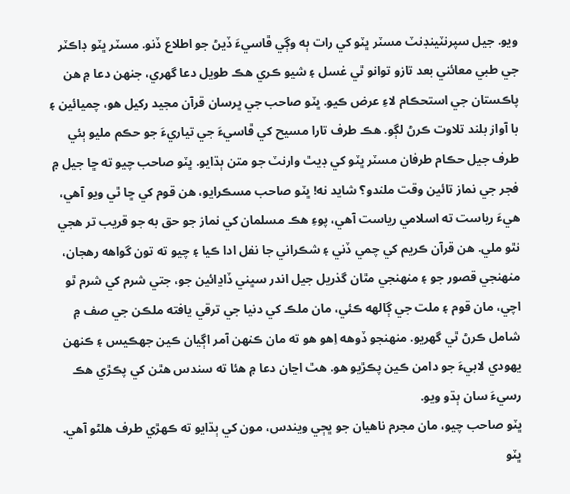ويو. جيل سپرنٽينڊنٽ مسٽر ڀٽو کي رات ٻه وڳي ڦاسيءَ ڏيڻ جو اطلاع ڏنو. مسٽر ڀٽو ڊاڪٽر جي طبي معائني بعد تازو توانو ٿي غسل ۽ شيو ڪري هڪ طويل دعا گهري، جنھن دعا ۾ هن پاڪستان جي استحڪام لاءِ عرض ڪيو. ڀٽو صاحب جي ڀرسان قرآن مجيد رکيل هو، چميائين ۽ با آواز بلند تلاوت ڪرڻ لڳو. هڪ طرف تارا مسيح کي ڦاسيءَ جي تياريءَ جو حڪم مليو ٻئي طرف جيل حڪام طرفان مسٽر ڀٽو کي ڊيٿ وارنٽ جو متن ٻڌايو. ڀٽو صاحب چيو ته ڇا جيل ۾ فجر جي نماز تائين وقت ملندو؟ شايد نه! ڀٽو صاحب مسڪرايو، هن قوم کي ڇا ٿي ويو آهي، هيءَ رياست ته اسلامي رياست آهي، پوءِ هڪ مسلمان کي نماز جو حق به جو قريب تر هجي نٿو ملي. هن قرآن ڪريم کي چمي ڏني ۽ شڪراني جا نفل ادا ڪيا ۽ چيو ته تون گواهه رهجان، منھنجي قصور جو ۽ منھنجي مٿان گذريل جيل اندر سڀني ڏاڍائين جو، جتي شرم کي شرم ٿو اچي، مان قوم ۽ ملت جي ڳالهه ڪئي، مان ملڪ کي دنيا جي ترقي يافته ملڪن جي صف ۾ شامل ڪرڻ ٿي گهريو. منھنجو ڏوهه اِهو هو ته مان ڪنھن آمر اڳيان ڪين جهڪيس ۽ ڪنھن يھودي لابيءَ جو دامن ڪين پڪڙيو هو. هٿ اڃان دعا ۾ هئا ته سندس هٿن کي پڪڙي هڪ رسيءَ سان ٻڌو ويو.
ڀٽو صاحب چيو، مان مجرم ناهيان جو ڀڄي ويندس، مون کي ٻڌايو ته ڪھڙي طرف هلڻو آهي. ڀٽو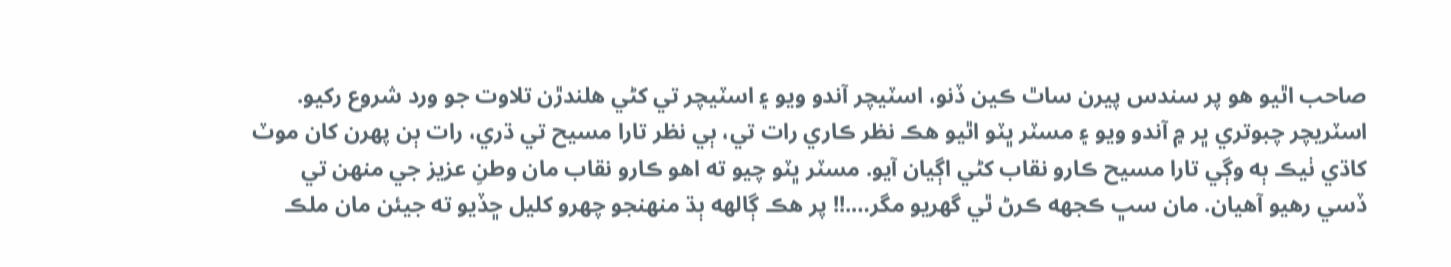صاحب اٿيو هو پر سندس پيرن ساٿ ڪين ڏنو، اسٽيچر آندو ويو ۽ اسٽيچر تي کڻي هلندڙن تلاوت جو ورد شروع رکيو. اسٽريچر چبوتري ڀر ۾ آندو ويو ۽ مسٽر ڀٽو اٿيو هڪ نظر ڪاري رات تي، ٻي نظر تارا مسيح تي ڌري، رات ٻن پھرن کان موٽ کاڌي ٺيڪ ٻه وڳي تارا مسيح ڪارو نقاب کڻي اڳيان آيو. مسٽر ڀٽو چيو ته اهو ڪارو نقاب مان وطنِ عزيز جي منھن تي ڏسي رهيو آهيان. مان سڀ ڪجهه ڪرڻ ٿي گهريو مگر….!! پر هڪ ڳالهه ٻڌ منھنجو چھرو کليل ڇڏيو ته جيئن مان ملڪ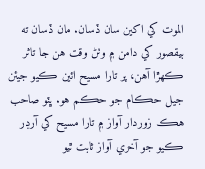الموت کي اکين سان ڏسان. مان ڏسان ته بيقصور کي دامن ۾ وٺڻ وقت هن جا تاثر ڪھڙا آهن، پر تارا مسيح ائين ڪيو جيئن جيل حڪام جو حڪم هو. ڀٽو صاحب هڪ زوردار آواز ۾ تارا مسيح کي آرڊر ڪيو جو آخري آواز ثابت ٿيو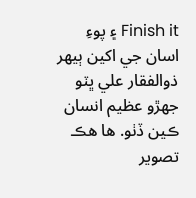Finish it ۽ پوءِ اسان جي اکين ٻيھر ذوالفقار علي ڀٽو جھڙو عظيم انسان ڪين ڏٺو. ها هڪ تصوير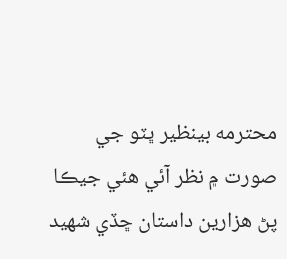محترمه بينظير ڀٽو جي صورت ۾ نظر آئي هئي جيڪا پڻ هزارين داستان ڇڏي شھيد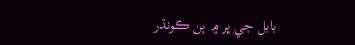بابل جي ڀر ۾ ٻن ڪونڌر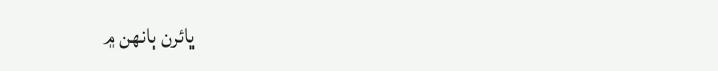ڀائرن ٻانھن ۾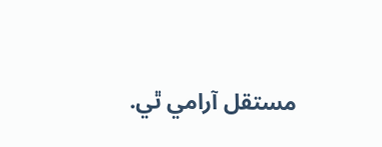مستقل آرامي ٿي.